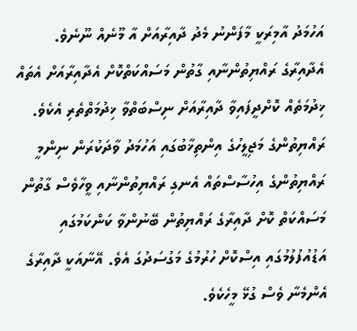އަހުމަދު އާމިރަކީ މާފަންނު މެދު ދާއިރާއަށް އާ މޫނެއް ނޫނެވެ. އެދާއިރާގެ ރައްޔިތުންނާއި ގާތުން މަސައްކަތްކޮށް އެދާއިރާއަށް އެތައް ޚިދުމަތެއް ކޮށްދީފައިވާ ދާއިރާއަށް ނިސްބަތްވާ ޚިދުމަތްތެރި އެކެވެ.
ރައްޔިތުންގެ މަޖިލީހުގެ އިންތިޚާބުގައި އަހުމަދު ވާދަކުރަން ނިންމީ ރައްޔިތުންގެ އިހުސާސްތައް އެނގި ރައްޔިތުންނާއި ވީހާވެސް ގާތުން މަސައްކަތް ކޮށް ދާއިރާގެ ރައްޔިތުން ބޭނުންވާ ކަންކަމުގައި އަޑުއުފުލުމުގައި އިސްކޮށް ހުރުމުގެ މަގުސަދުގަ އެވެ. އޭނާއަކީ ދާއިރާގެ އެންމެނާ ވެސް ގުޅޭ މީހެކެވެ.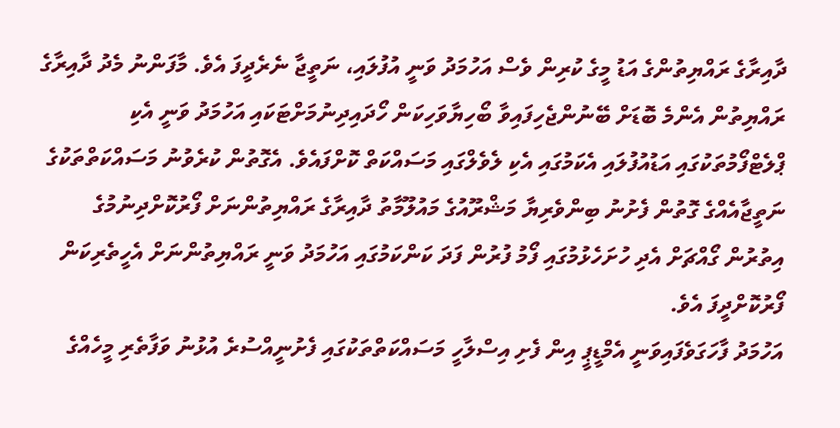ދާއިރާގެ ރައްޔިތުންގެ އަޑު މީގެ ކުރިން ވެސް އަހުމަދު ވަނީ އުފުލައި، ނަތީޖާ ނެރެދީފަ އެވެ. މާފަންނު މެދު ދާއިރާގެ ރައްޔިތުން އެންމެ ބޮޑަށް ބޭނުންޖެހިފައިވާ ބޯހިޔާވަހިކަން ހޯދައިދިނުމަށްޓަކައި އަހުމަދު ވަނީ އެކި ޕްލެޓްފޯމުތަކުގައި އަޑުއުފުލައި އެކަމުގައި އެކި ލެވެލްގައި މަސައްކަތް ކޮށްފައެވެ. އެގޮތުން ކުރެވުނު މަސައްކަތްތަކުގެ ނަތީޖާއެއްގެ ގޮތުން ފެށުނު ބިންވެރިޔާ މަޝްރޫއުގެ މައުލޫމާތު ދާއިރާގެ ރައްޔިތުންނަށް ފޯރުކޮށްދިނުމުގެ އިތުރުން ގޯއްޗަށް އެދި ހުށަހެޅުމުގައި ފޯމު ފުރުން ފަދަ ކަންކަމުގައި އަހުމަދު ވަނީ ރައްޔިތުންނަށް އެހީތެރިކަން ފޯރުކޮށްދީފަ އެވެ.
އަހުމަދު ފާހަގަވެފައިވަނީ އެމްޑީޕީ އިން ފެށި އިސްލާހީ މަސައްކަތްތަކުގައި ފެށުނީއްސުރެ އުޅުނު ވަފާތެރި މީހެއްގެ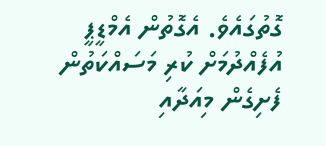ގޮތުގައެވެ. އެގޮތުން އެމްޑީޕީ އުފެއްދުމަށް ކުރި މަސައްކަތުން ފެށިގެން މިއަދާއި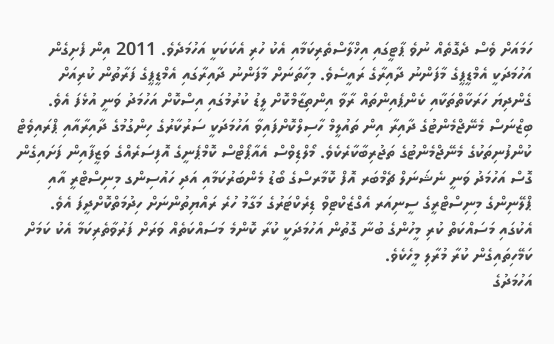ހަމައަށް ވެސް ދެގޮތެއް ނުވެ ޕާޓީގައި އިޚްލާސްތެރިކަމާއި އެކު ހުރި އެކަކަކީ އަހުމަދެވެ. 2011 އިން ފެށިގެން އަހުމަދަކީ އެމްޑީޕީގެ މާފަންނު ދާއިރާގެ ރައީސެވެ. މިހާތަނަށް މާފަންނު ދާއިރާގައި އެމްޑީޕީގެ ފަރާތުން ކުރިއަށް ގެންދިޔަ ހަރަކާތްތަކާއި ކެންޕެއިންތައް ރާވާ އިންތިޒާމްކޮށް ލީޑު ކުރުމުގައި އިސްކޮށް އަހުމަދު ވަނީ އުޅެފަ އެވެ.
ބިޒްނަސް މެނޭޖްމެންޓުގެ ދާއިރާ އިން ތައުލީމް ހާސިލްކޮށްފައިވާ އަހުމަދަކީ ސަރުކާރުގެ ހިންގުމުގެ ދާއިރާއާއި ޕްރައިވެޓް ކުންފުނިތަކުގެ މެނޭޖްމެންޓުގެ ތަޖުރިބާކާރެކެވެ. މޯލްޑިވްސް އެއާޕޯޓްސް ކޮމްޕެނީގެ އޮފިސަރެއްގެ ވަޒީފާއިން ފަށައިގެން ގޮސް އަހުމަދު ވަނީ ނެޝަނަލް ޗެމްބަރ އޮފް ކޮމާރސްގެ ބޯޑު މެންބަރުކަމާއި އަދި ހައުސިންގ މިނިސްޓްރީ އާއި ޕްލޭނިންގެ މިނިސްޓްރީގެ ސީނިއަރ އެގްޒެކްޓިވް ޑިރެކްޓަރުގެ މަގާމު ހުރެ ރައްޔިތުންނަށް ހިދުމަތްކޮށްދީފަ އެވެ. އެކުގައި މަސައްކަތް ކުރި މީހުންގެ ބުނާ ގޮތުން އަހުމަދަކީ ކުރާ ކޮންމެ މަސައްކަތެއް ވަރަށް ފަރުވާތެރިކަމާ އެކު ކަމަށް ކަމޭހިތައިގެން ކުރާ މުރާލި މީހެކެވެ.
އަހުމަދުގެ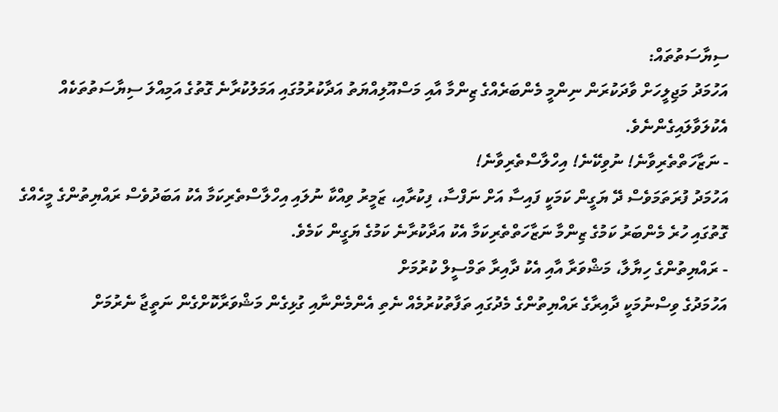ސިޔާސަތުތައް:
އަހުމަދު މަޖިލީހަށް ވާދަކުރަން ނިންމީ މެންބަރެއްގެ ޒިންމާ އާއި މަސްއޫލިއްޔަތު އަދާކުރުމުގައި އަމަލުކުރާނެ ގޮތުގެ އަމިއްލަ ސިޔާސަތުތަކެއް އެކުލަވާލައިގެންނެވެ.
- ނަޒާހަތްތެރިވާނެ! ނުވިކޭނެ! އިހްލާސްތެރިވާނެ!
އަހުމަދު ފުރަތަމަވެސް ދޭ ޔަގީން ކަމަކީ ފައިސާ އަށް ނަފްސާ، ފިކުރާއި، ޒަމީރު ވިއްކާ ނުލައި އިހްލާސްތެރިކަމާ އެކު އަބަދުވެސް ރައްޔިތުންގެ މީހެއްގެ ގޮތުގައި ހުރެ މެންބަރު ކަމުގެ ޒިންމާ ނަޒާހަތްތެރިކަމާ އެކު އަދާކުރާނެ ކަމުގެ ޔަގީން ކަމެވެ.
- ރައްޔިތުންގެ ހިޔާލާ، މަޝްވަރާ އާއި އެކު ދާއިރާ ތަމްސީލް ކުރުމަށް
އަހުމަދުގެ ވިސްނުމަކީ ދާއިރާގެ ރައްޔިތުންގެ މެދުގައި ތަފާތުކުރުމެއް ނެތި އެންމެންނާއި ގުޅިގެން މަޝްވަރާކޮށްގެން ނަތީޖާ ނެރުމަށް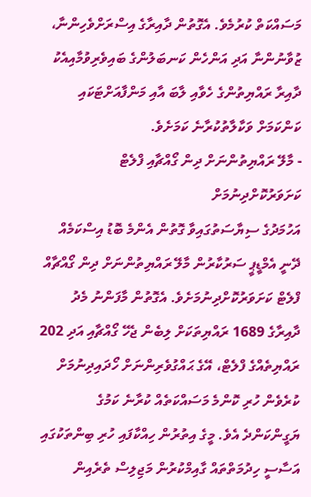މަސައްކަތް ކުރުމެވެ. އެގޮތުން ދާއިރާގެ އިސްރަށްވެހިންނާ، ޒުވާނުންނާ އަދި އަންހެން ކަނބަލުންގެ ބައިވެރިވުމާއިއެކު ދާއިރާ ރައްޔިތުންގެ ހެވާއި ލާބަ އާއި މަންފާއަށްޓަކައި ކަންކަމަށް ވަކާލާތުކުރާނެ ކަމަށެވެ.
- މާލޭ ރައްޔިތުންނަށް ދިން ގޯއްޗާއި ފްލެޓް ކަށަވަރުކޮށްދިނުމަށް
އަހުމަދުގެ ސިޔާސަތުގައިވާ ގޮތުން އެންމެ ބޮޑު އިސްކަމެއް ދޭނީ އެމްޑީޕީ ސަރުކާރުން މާލޭ ރައްޔިތުންނަށް ދިން ގޯއްޗާއް ފްލެޓް ކަށަވަރުކޮށްދިނުމަށެވެ. އެގޮތުން މާފަންނު މެދު ދާއިރާގެ 1689 ރައްޔިތަކަށް ލިބެން ޖެހޭ ގޯއްޗާއި އަދި 202 ރައްޔިތެއްގެ ފްލެޓް، އޭގެ ޙައްގުވެރިންނަށް ހޯދައިދިނުމަށް ކުރެވެން ހުރި ކޮންމެ މަސައްކަތެއް ކުރާނެ ކަމުގެ ޔަގީންކަންދެ އެވެ. މީގެ އިތުރުން ހިއްކާފައި ހުރި ބިންތަކުގައި އަސާސީ ހިދުމަތްތައް ގާއިމްކުރުން މަޖިލިސް ތެރެއިން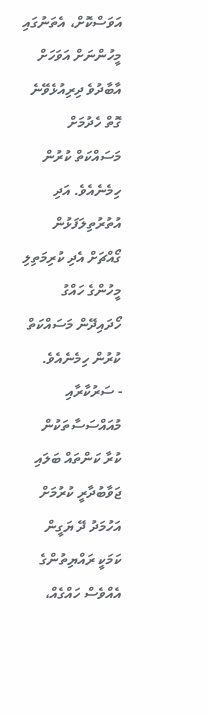އަވަސްކޮށް، އެތަނުގައި މީހުންނަށް އަވަހަށް އާބާދުވެ ދިރިއުޅެވޭނެ ގޮތް ހެދުމަށް މަސައްކަތް ކުރުން ހިމެނެއެވެ. އަދި އުތުރުތިލަފަޅުން ގޯއްޗަށް އެދި ކުރިމަތިލި މީހުންގެ ހައްގު ހޯދައިދޭން މަސައްކަތް ކުރުން ހިމެނެއެވެ.
- ސަރުކާރާއި މުއައްސަސާތަކުން ކުރާ ކަންތައް ބަލައި ޖަވާބުދާރީ ކުރުމަށް
އަހުމަދު ދޭ ޔަގީން ކަމަކީ ރައްޔިތުންގެ އެއްވެސް ހައްގެއް،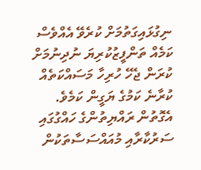ނިގުޅައިގަތުމަށް ކުރެވޭ އެއްވެސް ކަމެއް ތަންފީޒުކުރިޔަ ނުދިނުމަށް ކުރަން ޖެހޭ ހުރިހާ މަސައްކަތެއް ކުރާނެ ކަމުގެ ޔަގީން ކަމެވެ. އެގޮތުން ރައްޔިތުންގެ ހައްގުގައި ސަރުކާރާއި މުއައްސަސާތަކުން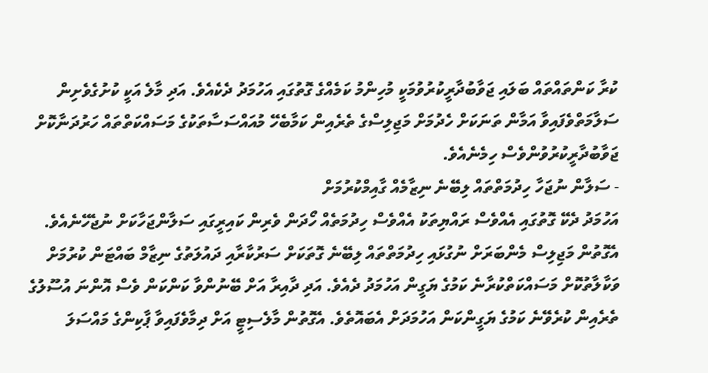ކުރާ ކަންތައްތައް ބަލައި ޖަވާބުދާރީކުރުވުމަކީ މުހިންމު ކަމެއްގެ ގޮތުގައި އަހުމަދު ދެކެއެވެ. އަދި މާލެ އަކީ ކުށުގެވެށިން ސަލާމަތްވެފައިވާ އަމާން ތަނަކަށް ހެދުމަށް މަޖިލިސްގެ ތެރެއިން ކަމާބެހޭ މުއައްސަސާތަކުގެ މަސައްކަތްތައް ހަރުދަނާކޮށް ޖަވާބުދާރީކުރުވުންވެސް ހިމެނެއެވެ.
- ސަލާން ނުޖަހާ ހިދުމަތްތައް ލިބޭނެ ނިޒާމެއް ގާއިމްކުރުމަށް
އަހުމަދު ދެކޭ ގޮތުގައި އެއްވެސް ރައްޔިތަކު އެއްވެސް ހިދުމަތެއް ހޯދަން ވެރިން ކައިރީގައި ސަލާންޖަހާކަށް ނުޖެހޭނެއެވެ. އެގޮތުން މަޖިލިސް މެންބަރަށް ނުގުޅައި ހިދުމަތްތައް ލިބޭނެ ގޮތަކަށް ސަރުކާރާއި ދައުލަތުގެ ނިޒާމް ބައްޓަން ކުރުމަށް ވަކާލާތުކޮށް މަސައްކަތްކުރާނެ ކަމުގެ ޔަގީން އަހުމަދު ދެއެވެ. އަދި ދާއިރާ އަށް ބޭނުންވާ ކަންކަން ވެސް އޮންނަ އުސޫލުގެ ތެރެއިން ކުރެވޭނެ ކަމުގެ ޔަގީންކަން އަހުމަދަށް އެބައޮތެވެ. އެގޮތުން މާލެސިޓީ އަށް ދިމާވެފައިވާ ޕާކިންގެ މައްސަލަ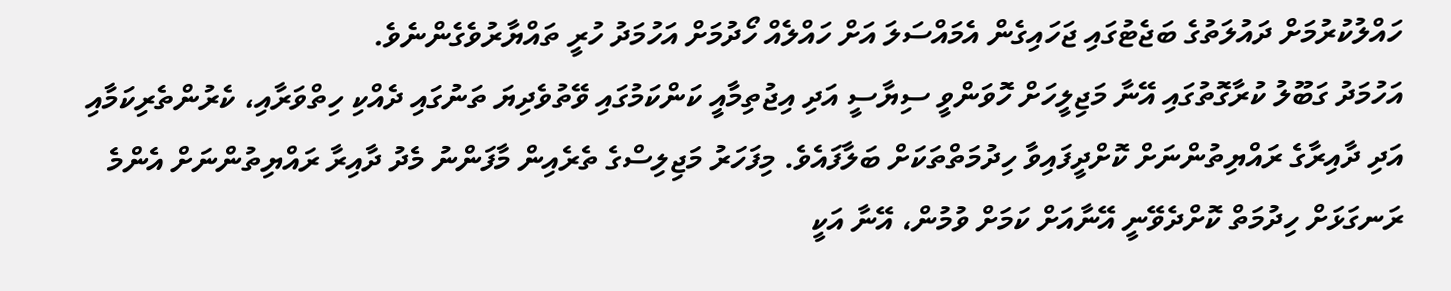ހައްލުކުރުމަށް ދައުލަތުގެ ބަޖެޓުގައި ޖަހައިގެން އެމައްސަލަ އަށް ހައްލެއް ހޯދުމަށް އަހުމަދު ހުރީ ތައްޔާރުވެގެންނެވެ.
އަހުމަދު ގަބޫލު ކުރާގޮތުގައި އޭނާ މަޖިލީހަށް ހޮވަންވީ ސިޔާސީ އަދި އިޖުތިމާއީ ކަންކަމުގައި ވޭތުވެދިޔަ ތަނުގައި ދެއްކި ހިތްވަރާއި، ކެރުންތެރިކަމާއި އަދި ދާއިރާގެ ރައްޔިތުންނަށް ކޮށްދީފައިވާ ހިދުމަތްތަކަށް ބަލާފައެވެ. މިފަހަރު މަޖިލިސްގެ ތެރެއިން މާފަންނު މެދު ދާއިރާ ރައްޔިތުންނަށް އެންމެ ރަނގަޅަށް ހިދުމަތް ކޮށްދެވޭނީ އޭނާއަށް ކަމަށް ވުމުން، އޭނާ އަކީ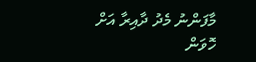މާފަންނު މެދު ދާއިރާ އަށް ހޮވަން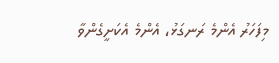މިފަހަރު އެންމެ ރަނގަޅު، އެންމެ އެކަށީގެންވާ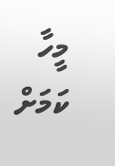މީހާ ކަމަށް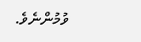ވުމުންނެވެ.